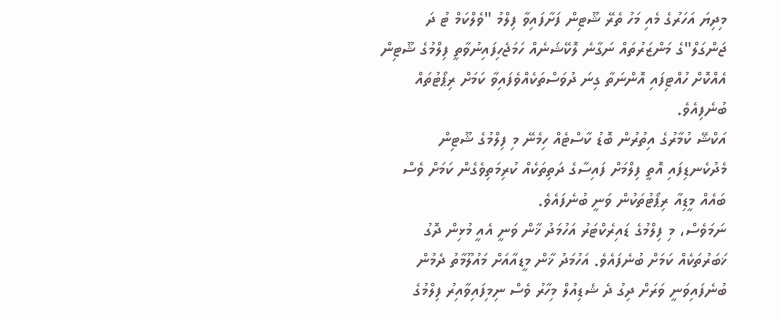މިދިޔަ އަހަރުގެ މެއި މަހު ތެރޭ ޝޫޓިން ފަށާފައިވާ ފިލްމު "ވެލްކަމް ޓު ދަ ޖަންގަލް"ގެ މަންޒަރުތައް ނަގާނެ ލޮކޭޝަނެއް ހަމަޖެހިފައިނުވާތީ ފިލްމުގެ ޝޫޓިން އެއްކޮށް ހުއްޓިފައި އޮންނަތާ ގިނަ ދުވަސްތަކެއްވެފައިވާ ކަމަށް ރިޕޯޓުތައް ބުނެފިއެވެ.
އަކްޝޭ ކުމާރުގެ އިތުރުން ބޮޑު ކާސްޓެއް ހިމެނޭ މި ފިލްމުގެ ޝޫޓިން މެދުކެނޑިފައި އޮތީ ފިލްމަށް ފައިސާގެ ދަތިތަކެއް ކުރިމަތިވެގެން ކަމަށް ވެސް ބައެއް މީޑިއާ ރިޕޯޓުތަކުން ވަނީ ބުނެފައެވެ.
ނަމަވެސް، މި ފިލްމުގެ ޑައިރެކްޓަރު އަހުމަދު ޚާން ވަނީ އެއީ މުޅިން ދޮގު ޚަބަރުތަކެއް ކަމަށް ބުނެފައެވެ. އަހުމަދު ޚާން މީޑއާއަށް މައުލޫމާތު ދެމުން ބުނެފައިވަނީ ވަރަށް ދިގު ދެ ޝެޑިއުލް މިހާރު ވެސް ނިމިފައިވާއިރު ފިލްމުގެ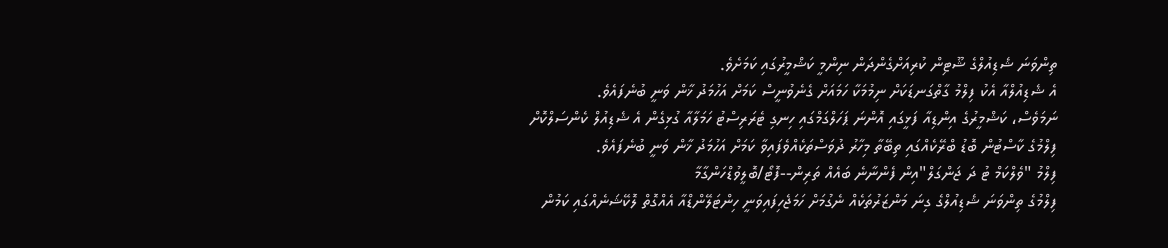ތިންވަނަ ޝެޑިއުލްގެ ޝޫޓިން ކުރިއަށްގެންދަން ނިންމީ ކަޝްމީރުގައި ކަމަށެވެ.
އެ ޝެޑިއުލްއާ އެކު ފިލްމު ގާތްގަނޑަކަށް ނިމުމަކާ ހަމައަށް ގެނެވުނީސް ކަމަށް އަހުމަދު ޚާން ވަނީ ބުނެފައެވެ.
ނަމަވެސް، ކަޝްމީރުގެ އިންޑިއާ ފަޅީގައި އޮންނަ ޕަހަލްގަމްގައި ހިނގި ޓެރަރިސްޓު ހަމަލާއާ ގުޅިގެން އެ ޝެޑިއުލް ކެންސަލްކޮށް ފިލްމުގެ ކާސްޓުން ބޮޑު ބްރޭކެއްގައި ތިބޭތާ މިހާރު ދުވަސްތަކެއްވެފައިވާ ކަމަށް އަހުމަދު ޚާން ވަނީ ބުނެފައެވެ.
ފިލްމު "ވެލްކަމް ޓު ދަ ޖަންގަލް"އިން ފެންނާނެ ބައެއް ތަރިން--ފޮޓޯ/ބޮލީވުޑްހަންގާމާ
ފިލްމުގެ ތިންވަނަ ޝެޑިއުލްގެ ގިނަ މަންޒަރުތަކެއް ނެގުމަށް ހަމަޖެހިފައިވަނީ ހިންޓަލޭންޑްއާ އެއްގޮތް ލޮކޭޝަނެއްގައި ކަމުން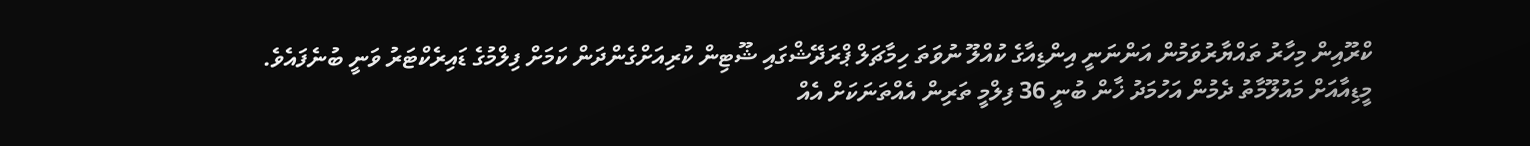ކްރޫއިން މިހާރު ތައްޔާރުވަމުން އަންނަނީ އިންޑިއާގެ ކުއްލޫ ނުވަތަ ހިމާޗަލް ޕްރަދޭޝްގައި ޝޫޓިން ކުރިއަށްގެންދަން ކަމަށް ފިލްމުގެ ޑައިރެކްޓަރު ވަނީ ބުނެފައެވެ.
މީޑިއާއަށް މައުލޫމާތު ދެމުން އަހުމަދު ޚާން ބުނީ 36 ފިލްމީ ތަރިން އެއްތަނަކަށް އެއް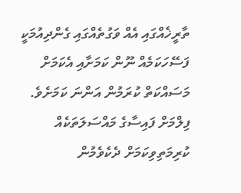ތާރީޚެއްގައި އެއް ވަގުތެއްގައި ގެންދިއުމަކީ ފަސޭހަކަމެއް ނޫން ކަމަށާއި އެކަމަށް މަސައްކަތް ކުރަމުން އަންނަ ކަމަށެވެ.
ފިލްމަށް ފައިސާގެ މައްސަލަތަކެއް ކުރިމަތިވިކަމަށް ދެކެވެމުން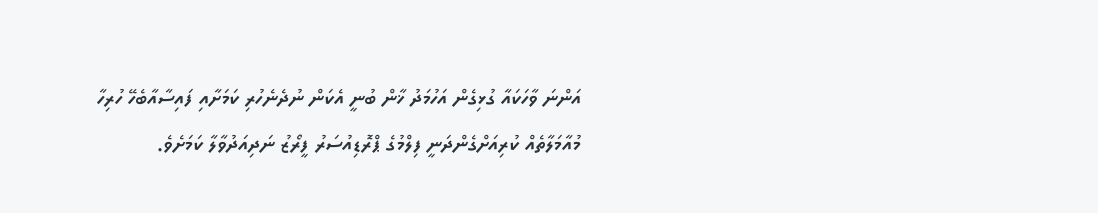އަންނަ ވާހަކައާ ގުޅިގެން އަހުމަދު ޚާން ބުނީ އެކަން ނުދެނެހުރި ކަމަށާއި ފައިސާއާބެހޭ ހުރިހާ މުއާމަލާތެއް ކުރިއަށްގެންދަނީ ފިލްމުގެ ޕްރޮޑިއުސަރު ފީރޯޒު ނަދިއަދުވާލާ ކަމަށެވެ.